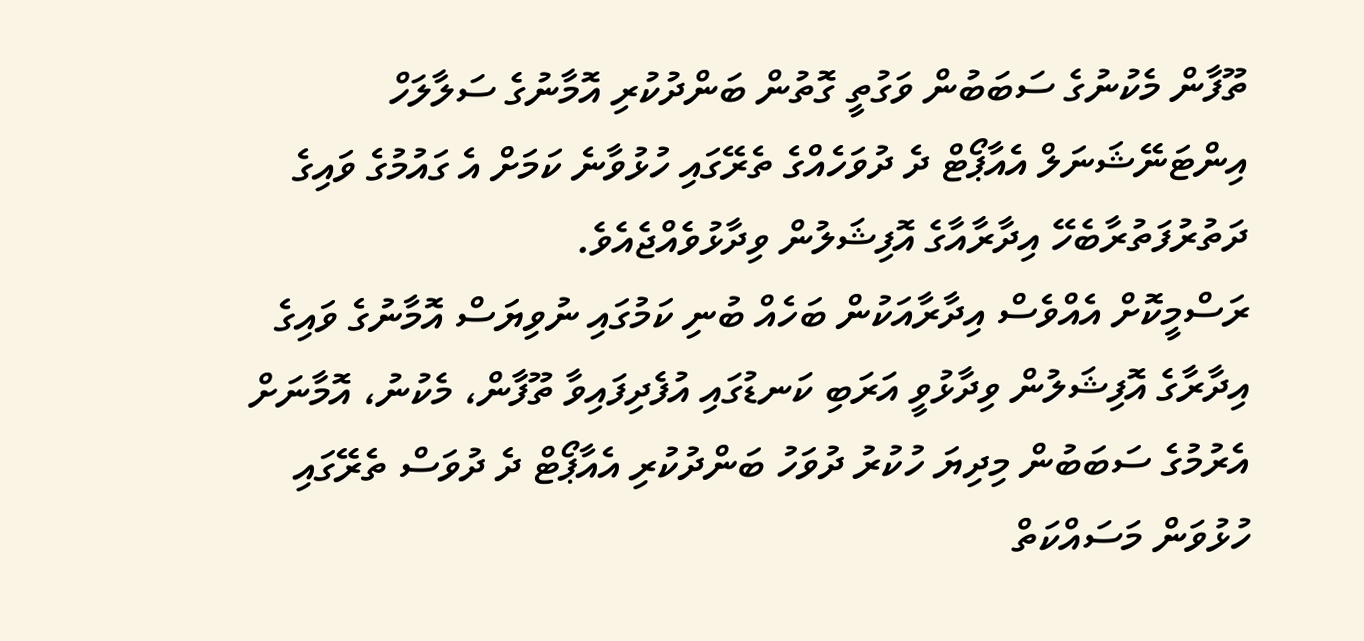ތޫފާން މެކުނުގެ ސަބަބުން ވަގުތީ ގޮތުން ބަންދުކުރި އޮމާނުގެ ސަލާލަހް އިންޓަނޭޝަނަލް އެއާޕޯޓް ދެ ދުވަހެއްގެ ތެރޭގައި ހުޅުވާނެ ކަމަށް އެ ގައުމުގެ ވައިގެ ދަތުރުފަތުރާބެހޭ އިދާރާއާގެ އޮފިޝަލުން ވިދާޅުވެއްޖެއެވެ.
ރަސްމީކޮށް އެއްވެސް އިދާރާއަކުން ބަހެއް ބުނި ކަމުގައި ނުވިޔަސް އޮމާނުގެ ވައިގެ އިދާރާގެ އޮފިޝަލުން ވިދާޅުވީ އަރަބި ކަނޑުގައި އުފެދިފައިވާ ތޫފާން، މެކުނު، އޮމާނަށް އެރުމުގެ ސަބަބުން މިދިޔަ ހުކުރު ދުވަހު ބަންދުކުރި އެއާޕޯޓް ދެ ދުވަސް ތެރޭގައި ހުޅުވަން މަސައްކަތް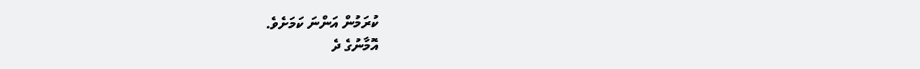ކުރަމުން އަންނަ ކަމަށެވެ.
އޮމާނުގެ ދެ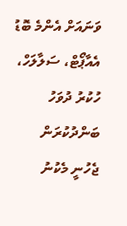ވަނައަށް އެންމެ ބޮޑު އެއާޕޯޓް، ސަލާލަހް، ހުކުރު ދުވަހު ބަންދުކުރަން ޖެހުނީ މެކުނު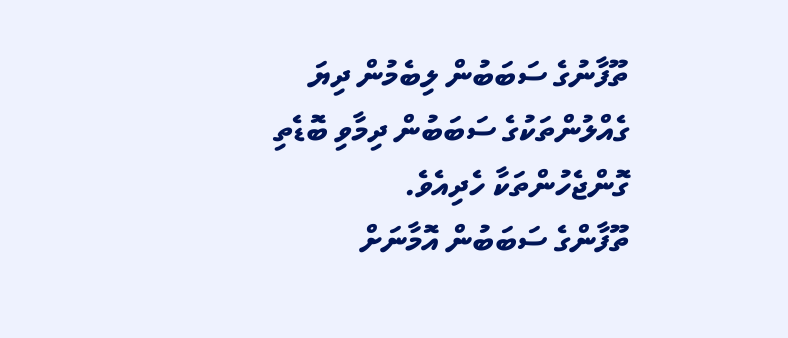ތޫފާނުގެ ސަބަބުން ލިބެމުން ދިޔަ ގެއްލުންތަކުގެ ސަބަބުން ދިމާވި ބޮޑެތި ގޮންޖެހުންތަކާ ހެދިއެވެ.
ތޫފާންގެ ސަބަބުން އޮމާނަށް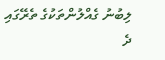ލިބުނު ގެއްލުންތަކުގެ ތެރޭގައި ދެ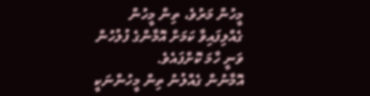މީހުން މަރުވެ، ތިން މީހުން ގެއްލިފައިވާ ކަމަށް އޮމާންގެ ފުލުހުން ވަނީ ހާމަ ކޮށްފައެވެ.
އޮމާނުން ގެއްލުނު ތިން މީހުންނަކީ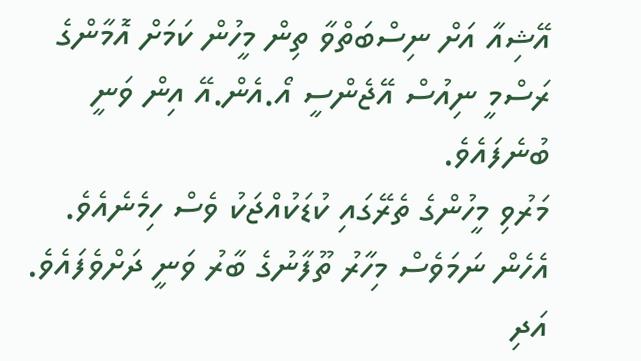އޭޝިއާ އަށް ނިސްބަތްވާ ތިން މީހުން ކަމަށް އޮމާންގެ ރަސްމީ ނިއުސް އޭޖެންސީ އޯ.އެން.އޭ އިން ވަނީ ބުނެފައެވެ.
މަރުވި މީހުންގެ ތެރޭގައި ކުޑަކުއްޖަކު ވެސް ހިމެނެއެވެ.
އެހެން ނަމަވެސް މިހާރު ތޫފާނުގެ ބާރު ވަނީ ދަށްވެފައެވެ. އަދި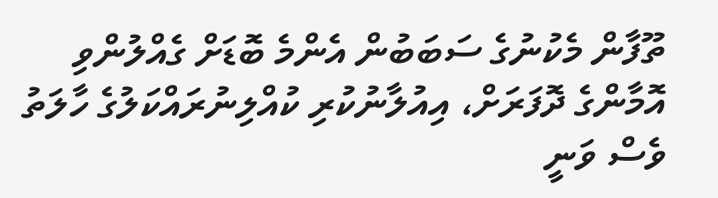ތޫފާން މެކުނުގެ ސަބަބުން އެންމެ ބޮޑަށް ގެއްލުންވި އޮމާންގެ ދޮފަރަށް، އިއުލާނުކުރި ކުއްލިނުރައްކަލުގެ ހާލަތު ވެސް ވަނީ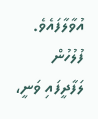އުވާލާފައެވެ.
ފުލުހުން ލަފާދީފައި ވަނީ،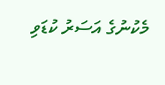މެކުނުގެ އަސަރު ކުޑަވި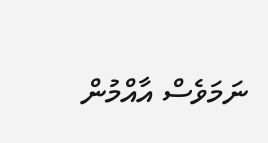ނަމަވެސް އާއްމުން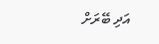އަދި ބޭރަށް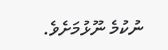ނުކުމެ ނޫޅުމަށެވެ.